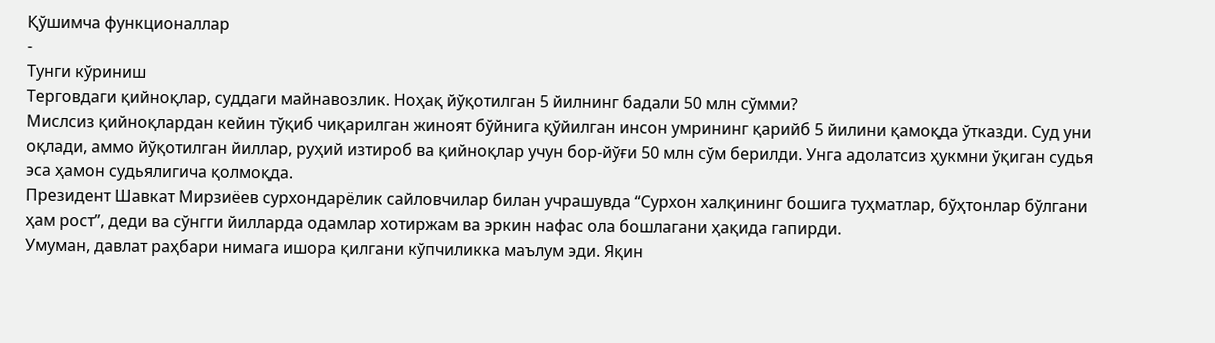Қўшимча функционаллар
-
Тунги кўриниш
Терговдаги қийноқлар, суддаги майнавозлик. Ноҳақ йўқотилган 5 йилнинг бадали 50 млн сўмми?
Мислсиз қийноқлардан кейин тўқиб чиқарилган жиноят бўйнига қўйилган инсон умрининг қарийб 5 йилини қамоқда ўтказди. Суд уни оқлади, аммо йўқотилган йиллар, руҳий изтироб ва қийноқлар учун бор-йўғи 50 млн сўм берилди. Унга адолатсиз ҳукмни ўқиган судья эса ҳамон судьялигича қолмоқда.
Президент Шавкат Мирзиёев сурхондарёлик сайловчилар билан учрашувда “Сурхон халқининг бошига туҳматлар, бўҳтонлар бўлгани ҳам рост”, деди ва сўнгги йилларда одамлар хотиржам ва эркин нафас ола бошлагани ҳақида гапирди.
Умуман, давлат раҳбари нимага ишора қилгани кўпчиликка маълум эди. Яқин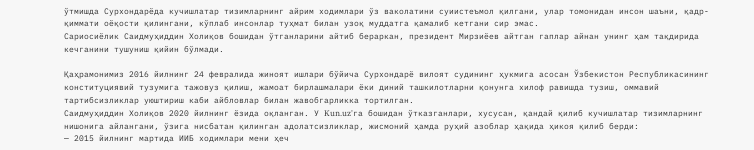ўтмишда Сурхондарёда кучишлатар тизимларнинг айрим ходимлари ўз ваколатини суиистеъмол қилгани, улар томонидан инсон шаъни, қадр-қиммати оёқости қилингани, кўплаб инсонлар туҳмат билан узоқ муддатга қамалиб кетгани сир эмас.
Сариосиёлик Саидмуҳиддин Холиқов бошидан ўтганларини айтиб бераркан, президент Мирзиёев айтган гаплар айнан унинг ҳам тақдирида кечганини тушуниш қийин бўлмади.

Қаҳрамонимиз 2016 йилнинг 24 февралида жиноят ишлари бўйича Сурхондарё вилоят судининг ҳукмига асосан Ўзбекистон Республикасининг конституциявий тузумига тажовуз қилиш, жамоат бирлашмалари ёки диний ташкилотларни қонунга хилоф равишда тузиш, оммавий тартибсизликлар уюштириш каби айбловлар билан жавобгарликка тортилган.
Саидмуҳиддин Холиқов 2020 йилнинг ёзида оқланган. У Kun.uz'га бошидан ўтказганлари, хусусан, қандай қилиб кучишлатар тизимларнинг нишонига айлангани, ўзига нисбатан қилинган адолатсизликлар, жисмоний ҳамда руҳий азоблар ҳақида ҳикоя қилиб берди:
— 2015 йилнинг мартида ИИБ ходимлари мени ҳеч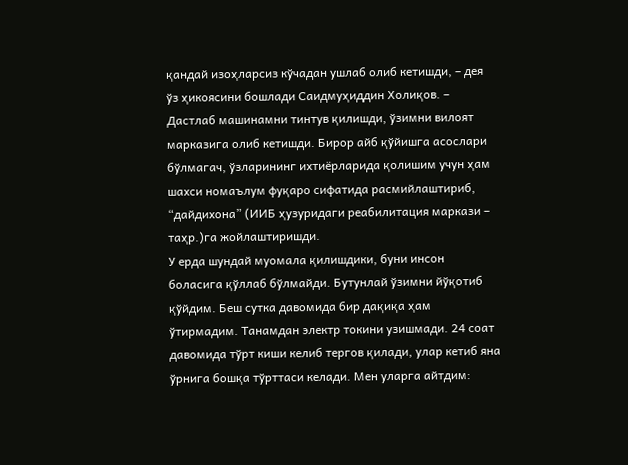қандай изоҳларсиз кўчадан ушлаб олиб кетишди, – дея ўз ҳикоясини бошлади Саидмуҳиддин Холиқов. – Дастлаб машинамни тинтув қилишди, ўзимни вилоят марказига олиб кетишди. Бирор айб қўйишга асослари бўлмагач, ўзларининг ихтиёрларида қолишим учун ҳам шахси номаълум фуқаро сифатида расмийлаштириб, “дайдихона” (ИИБ ҳузуридаги реабилитация маркази – таҳр.)га жойлаштиришди.
У ерда шундай муомала қилишдики, буни инсон боласига қўллаб бўлмайди. Бутунлай ўзимни йўқотиб қўйдим. Беш сутка давомида бир дақиқа ҳам ўтирмадим. Танамдан электр токини узишмади. 24 соат давомида тўрт киши келиб тергов қилади, улар кетиб яна ўрнига бошқа тўрттаси келади. Мен уларга айтдим: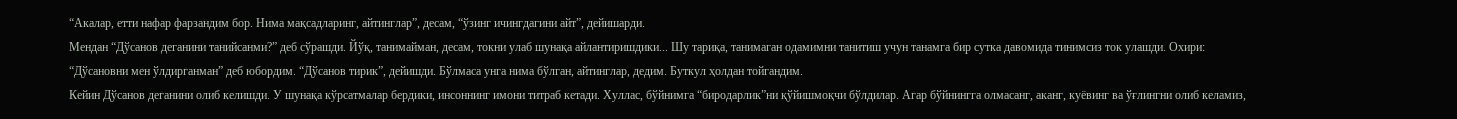“Акалар, етти нафар фарзандим бор. Нима мақсадларинг, айтинглар”, десам, “ўзинг ичингдагини айт”, дейишарди.
Мендан “Дўсанов деганини танийсанми?” деб сўрашди. Йўқ, танимайман, десам, токни улаб шунақа айлантиришдики... Шу тариқа, танимаган одамимни танитиш учун танамга бир сутка давомида тинимсиз ток улашди. Охири: “Дўсановни мен ўлдирганман” деб юбордим. “Дўсанов тирик”, дейишди. Бўлмаса унга нима бўлган, айтинглар, дедим. Буткул ҳолдан тойгандим.
Кейин Дўсанов деганини олиб келишди. У шунақа кўрсатмалар бердики, инсоннинг имони титраб кетади. Хуллас, бўйнимга “биродарлик”ни қўйишмоқчи бўлдилар. Агар бўйнингга олмасанг, аканг, куёвинг ва ўғлингни олиб келамиз,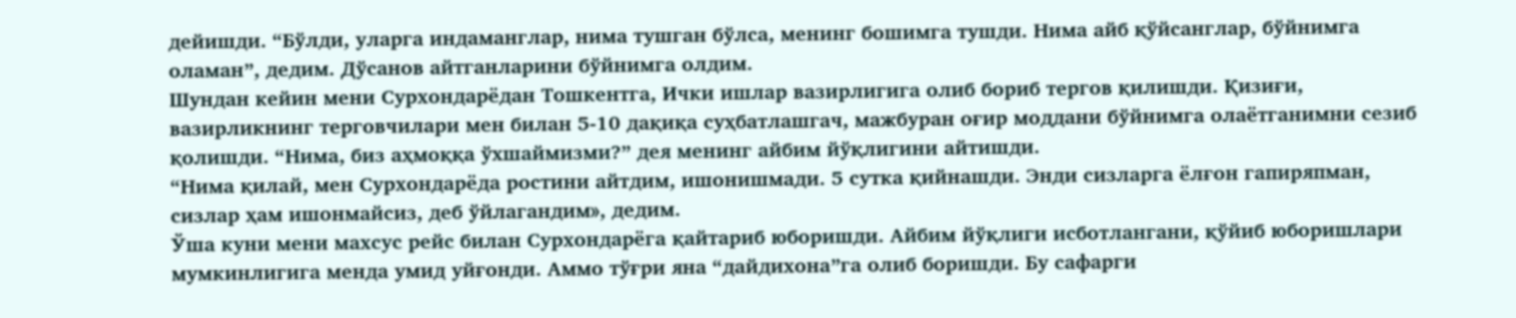дейишди. “Бўлди, уларга индаманглар, нима тушган бўлса, менинг бошимга тушди. Нима айб қўйсанглар, бўйнимга оламан”, дедим. Дўсанов айтганларини бўйнимга олдим.
Шундан кейин мени Сурхондарёдан Тошкентга, Ички ишлар вазирлигига олиб бориб тергов қилишди. Қизиғи, вазирликнинг терговчилари мен билан 5-10 дақиқа суҳбатлашгач, мажбуран оғир моддани бўйнимга олаётганимни сезиб қолишди. “Нима, биз аҳмоққа ўхшаймизми?” дея менинг айбим йўқлигини айтишди.
“Нима қилай, мен Сурхондарёда ростини айтдим, ишонишмади. 5 сутка қийнашди. Энди сизларга ёлғон гапиряпман, сизлар ҳам ишонмайсиз, деб ўйлагандим», дедим.
Ўша куни мени махсус рейс билан Сурхондарёга қайтариб юборишди. Айбим йўқлиги исботлангани, қўйиб юборишлари мумкинлигига менда умид уйғонди. Аммо тўғри яна “дайдихона”га олиб боришди. Бу сафарги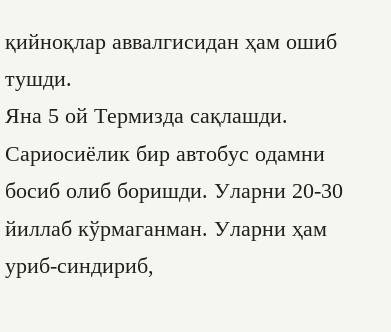қийноқлар аввалгисидан ҳам ошиб тушди.
Яна 5 ой Термизда сақлашди. Сариосиёлик бир автобус одамни босиб олиб боришди. Уларни 20-30 йиллаб кўрмаганман. Уларни ҳам уриб-синдириб,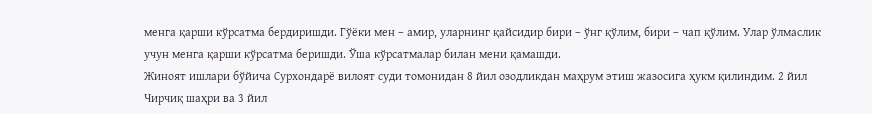менга қарши кўрсатма бердиришди. Гўёки мен – амир, уларнинг қайсидир бири – ўнг қўлим, бири – чап қўлим. Улар ўлмаслик учун менга қарши кўрсатма беришди. Ўша кўрсатмалар билан мени қамашди.
Жиноят ишлари бўйича Сурхондарё вилоят суди томонидан 8 йил озодликдан маҳрум этиш жазосига ҳукм қилиндим. 2 йил Чирчиқ шаҳри ва 3 йил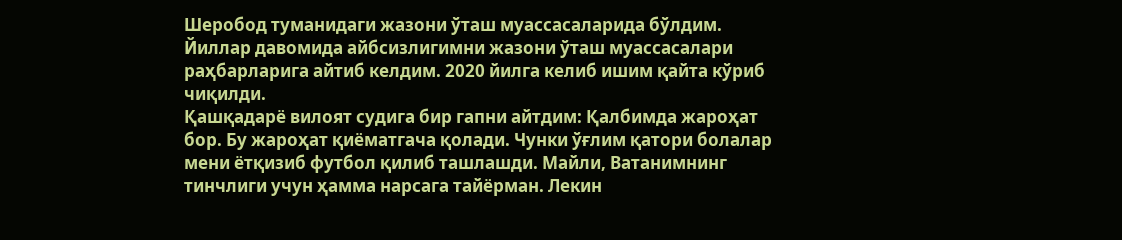Шеробод туманидаги жазони ўташ муассасаларида бўлдим.
Йиллар давомида айбсизлигимни жазони ўташ муассасалари раҳбарларига айтиб келдим. 2020 йилга келиб ишим қайта кўриб чиқилди.
Қашқадарё вилоят судига бир гапни айтдим: Қалбимда жароҳат бор. Бу жароҳат қиёматгача қолади. Чунки ўғлим қатори болалар мени ётқизиб футбол қилиб ташлашди. Майли, Ватанимнинг тинчлиги учун ҳамма нарсага тайёрман. Лекин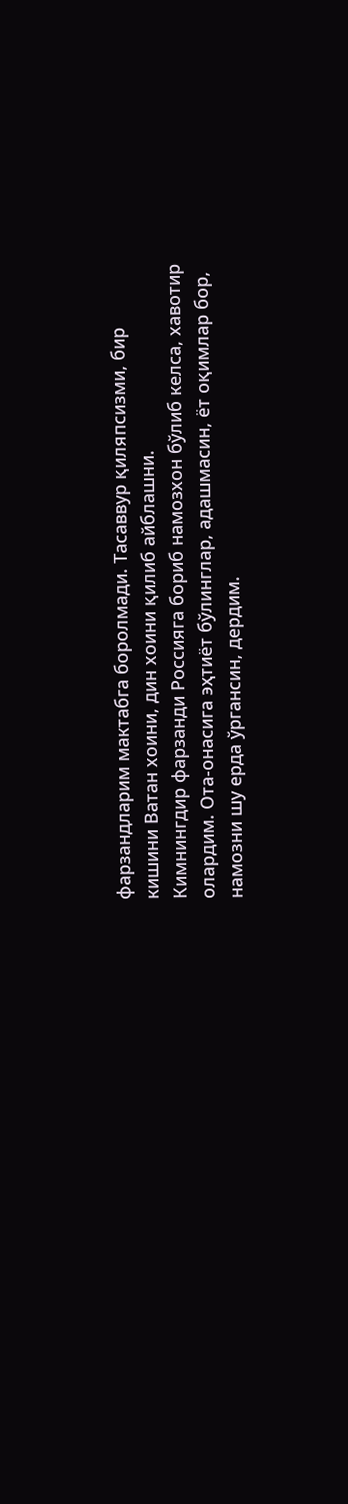фарзандларим мактабга боролмади. Тасаввур қиляпсизми, бир кишини Ватан хоини, дин хоини қилиб айблашни.
Кимнингдир фарзанди Россияга бориб намозхон бўлиб келса, хавотир олардим. Ота-онасига эҳтиёт бўлинглар, адашмасин, ёт оқимлар бор, намозни шу ерда ўргансин, дердим.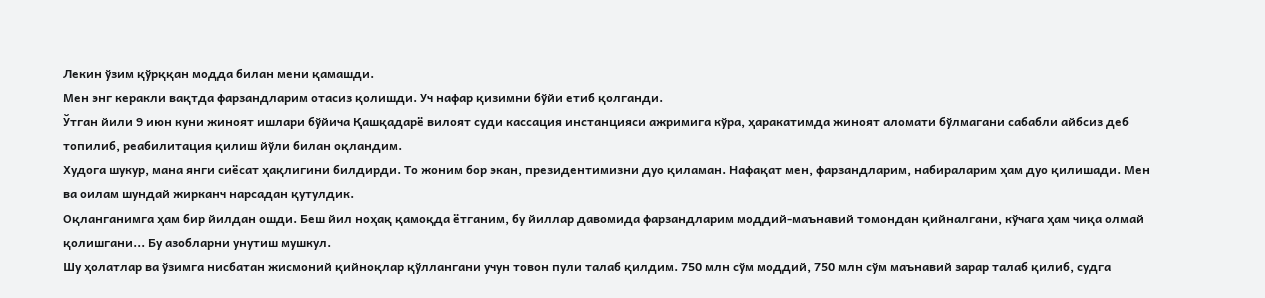Лекин ўзим қўрққан модда билан мени қамашди.
Мен энг керакли вақтда фарзандларим отасиз қолишди. Уч нафар қизимни бўйи етиб қолганди.
Ўтган йили 9 июн куни жиноят ишлари бўйича Қашқадарё вилоят суди кассация инстанцияси ажримига кўра, ҳаракатимда жиноят аломати бўлмагани сабабли айбсиз деб топилиб, реабилитация қилиш йўли билан оқландим.
Худога шукур, мана янги сиёсат ҳақлигини билдирди. То жоним бор экан, президентимизни дуо қиламан. Нафақат мен, фарзандларим, набираларим ҳам дуо қилишади. Мен ва оилам шундай жирканч нарсадан қутулдик.
Оқланганимга ҳам бир йилдан ошди. Беш йил ноҳақ қамоқда ётганим, бу йиллар давомида фарзандларим моддий-маънавий томондан қийналгани, кўчага ҳам чиқа олмай қолишгани... Бу азобларни унутиш мушкул.
Шу ҳолатлар ва ўзимга нисбатан жисмоний қийноқлар қўллангани учун товон пули талаб қилдим. 750 млн сўм моддий, 750 млн сўм маънавий зарар талаб қилиб, судга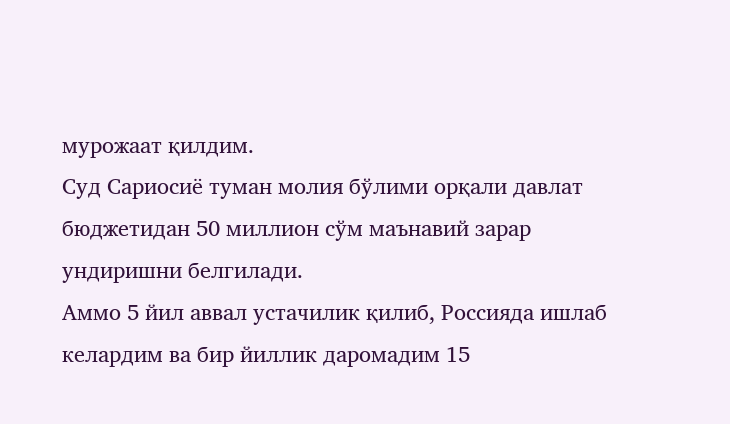мурожаат қилдим.
Суд Сариосиё туман молия бўлими орқали давлат бюджетидан 50 миллион сўм маънавий зарар ундиришни белгилади.
Аммо 5 йил аввал устачилик қилиб, Россияда ишлаб келардим ва бир йиллик даромадим 15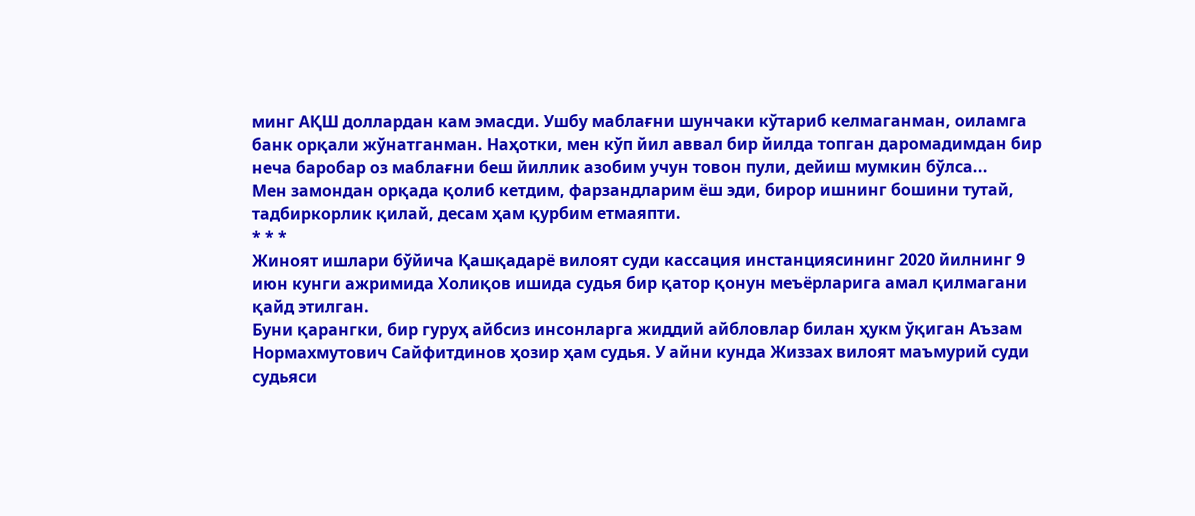минг АҚШ доллардан кам эмасди. Ушбу маблағни шунчаки кўтариб келмаганман, оиламга банк орқали жўнатганман. Наҳотки, мен кўп йил аввал бир йилда топган даромадимдан бир неча баробар оз маблағни беш йиллик азобим учун товон пули, дейиш мумкин бўлса...
Мен замондан орқада қолиб кетдим, фарзандларим ёш эди, бирор ишнинг бошини тутай, тадбиркорлик қилай, десам ҳам қурбим етмаяпти.
* * *
Жиноят ишлари бўйича Қашқадарё вилоят суди кассация инстанциясининг 2020 йилнинг 9 июн кунги ажримида Холиқов ишида судья бир қатор қонун меъёрларига амал қилмагани қайд этилган.
Буни қарангки, бир гуруҳ айбсиз инсонларга жиддий айбловлар билан ҳукм ўқиган Аъзам Нормахмутович Сайфитдинов ҳозир ҳам судья. У айни кунда Жиззах вилоят маъмурий суди судьяси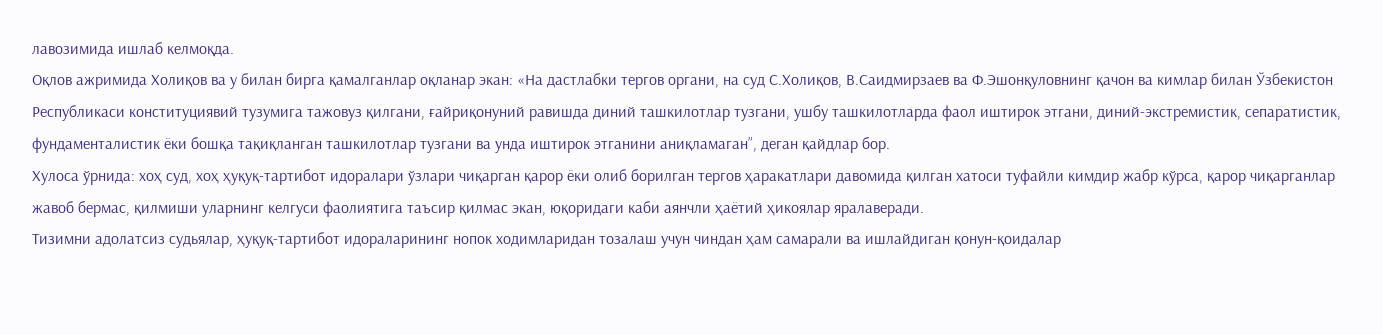лавозимида ишлаб келмоқда.
Оқлов ажримида Холиқов ва у билан бирга қамалганлар оқланар экан: «На дастлабки тергов органи, на суд С.Холиқов, В.Саидмирзаев ва Ф.Эшонқуловнинг қачон ва кимлар билан Ўзбекистон Республикаси конституциявий тузумига тажовуз қилгани, ғайриқонуний равишда диний ташкилотлар тузгани, ушбу ташкилотларда фаол иштирок этгани, диний-экстремистик, сепаратистик, фундаменталистик ёки бошқа тақиқланган ташкилотлар тузгани ва унда иштирок этганини аниқламаган”, деган қайдлар бор.
Хулоса ўрнида: хоҳ суд, хоҳ ҳуқуқ-тартибот идоралари ўзлари чиқарган қарор ёки олиб борилган тергов ҳаракатлари давомида қилган хатоси туфайли кимдир жабр кўрса, қарор чиқарганлар жавоб бермас, қилмиши уларнинг келгуси фаолиятига таъсир қилмас экан, юқоридаги каби аянчли ҳаётий ҳикоялар яралаверади.
Тизимни адолатсиз судьялар, ҳуқуқ-тартибот идораларининг нопок ходимларидан тозалаш учун чиндан ҳам самарали ва ишлайдиган қонун-қоидалар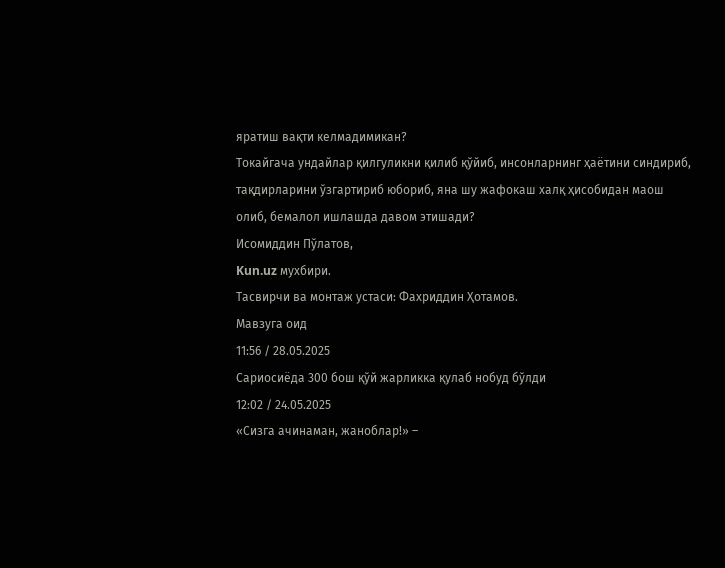яратиш вақти келмадимикан?
Токайгача ундайлар қилгуликни қилиб қўйиб, инсонларнинг ҳаётини синдириб, тақдирларини ўзгартириб юбориб, яна шу жафокаш халқ ҳисобидан маош олиб, бемалол ишлашда давом этишади?
Исомиддин Пўлатов,
Kun.uz мухбири.
Тасвирчи ва монтаж устаси: Фахриддин Ҳотамов.
Мавзуга оид
11:56 / 28.05.2025
Сариосиёда 300 бош қўй жарликка қулаб нобуд бўлди
12:02 / 24.05.2025
«Сизга ачинаман, жаноблар!» –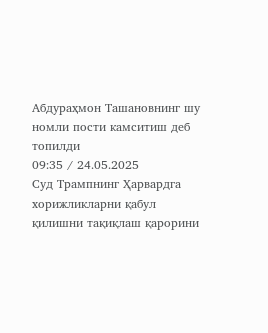Абдураҳмон Ташановнинг шу номли пости камситиш деб топилди
09:35 / 24.05.2025
Суд Трампнинг Ҳарвардга хорижликларни қабул қилишни тақиқлаш қарорини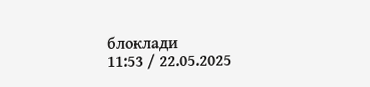блоклади
11:53 / 22.05.2025